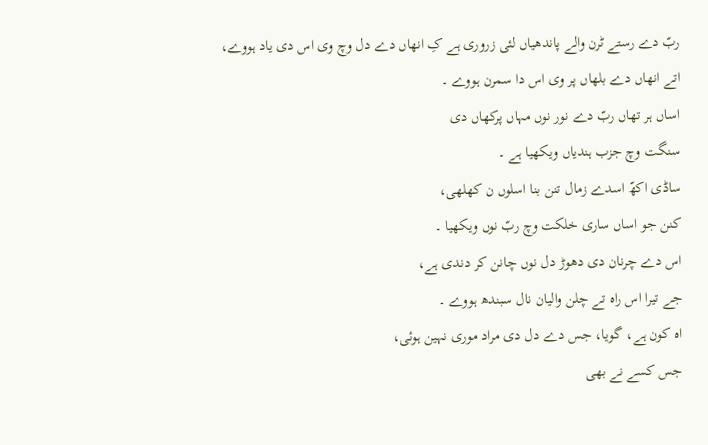ربّ دے رستے ٹرن والے پاندھیاں لئی زروری ہے کِ انھاں دے دل وچ وی اس دی یاد ہووے،
اتے انھاں دے بلھاں پر وی اس دا سمرن ہووے ۔
اساں ہر تھاں ربّ دے نور نوں مہاں پرکھاں دی
سنگت وچ جزب ہندیاں ویکھیا ہے ۔
ساڈی اکھّ اسدے زمال تنن بنا اسلوں ن کھلھی،
کنن جو اساں ساری خلکت وچ ربّ نوں ویکھیا ۔
اس دے چرنان دی دھوڑ دل نوں چانن کر دندی ہے،
جے تیرا اس راہ تے چلن والیان نال سبندھ ہووے ۔
اہ کون ہے، گویا، جس دے دل دی مراد موری نہین ہوئی،
جس کسے نے بھی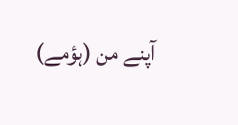آپنے من (ہؤمے)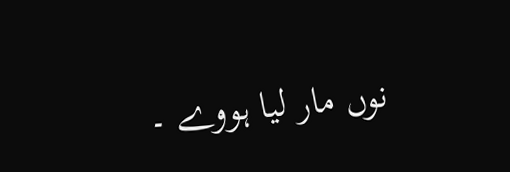نوں مار لیا ہووے ۔